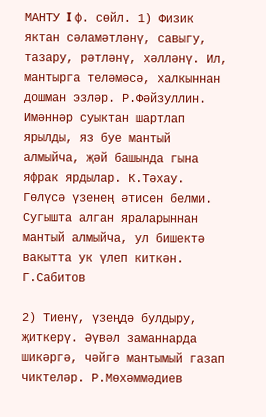МАНТУ I ф. сөйл. 1) Физик яктан сәламәтләнү, савыгу, тазару, рәтләнү, хәлләнү. Ил, мантырга теләмәсә, халкыннан дошман эзләр. Р.Фәйзуллин. Имәннәр суыктан шартлап ярылды, яз буе мантый алмыйча, җәй башында гына яфрак ярдылар. К.Тәхау. Гөлүсә үзенең әтисен белми. Сугышта алган яраларыннан мантый алмыйча, ул бишектә вакытта ук үлеп киткән. Г.Сабитов

2) Тиенү, үзеңдә булдыру, җиткерү. Әүвәл заманнарда шикәргә, чәйгә мантымый газап чиктеләр. Р.Мөхәммәдиев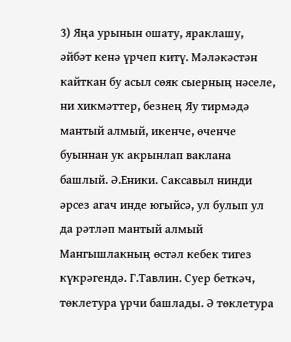3) Яңа урынын ошату, яраклашу, әйбәт кенә үрчеп китү. Мәләкәстән кайткан бу асыл сөяк сыерның нәселе, ни хикмәттер, безнең Яу тирмәдә мантый алмый, икенче, өченче буыннан ук акрынлап ваклана башлый. Ә.Еники. Саксавыл нинди әрсез агач инде югыйсә, ул булып ул да рәтләп мантый алмый Мангышлакның өстәл кебек тигез күкрәгендә. Г.Тавлин. Суер беткәч, төклетура үрчи башлады. Ә төклетура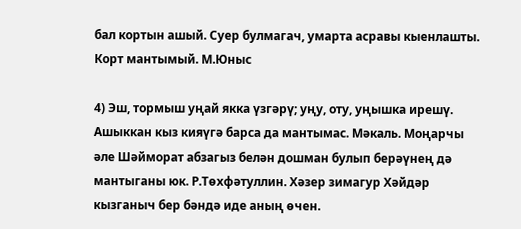бал кортын ашый. Суер булмагач, умарта асравы кыенлашты. Корт мантымый. М.Юныс

4) Эш, тормыш уңай якка үзгәрү; уңу, оту, уңышка ирешү. Ашыккан кыз кияүгә барса да мантымас. Мәкаль. Моңарчы әле Шәйморат абзагыз белән дошман булып берәүнең дә мантыганы юк. Р.Төхфәтуллин. Хәзер зимагур Хәйдәр кызганыч бер бәндә иде аның өчен.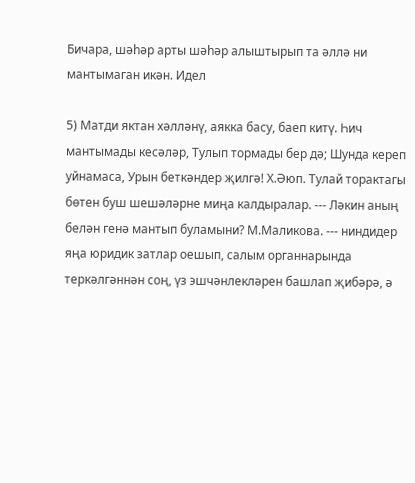Бичара, шәһәр арты шәһәр алыштырып та әллә ни мантымаган икән. Идел

5) Матди яктан хәлләнү, аякка басу, баеп китү. Һич мантымады кесәләр, Тулып тормады бер дә; Шунда кереп уйнамаса, Урын беткәндер җилгә! Х.Әюп. Тулай торактагы бөтен буш шешәләрне миңа калдыралар. --- Ләкин аның белән генә мантып буламыни? М.Маликова. --- ниндидер яңа юридик затлар оешып, салым органнарында теркәлгәннән соң, үз эшчәнлекләрен башлап җибәрә, ә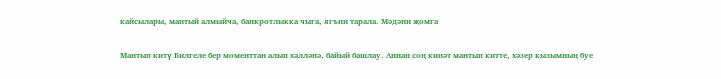кайсылары, мантый алмыйча, банкротлыкка чыга, ягъни тарала. Мәдәни җомга

Мантып китү Билгеле бер моменттан алып хәлләнә, байый башлау. Аннан соң кинәт мантып китте, хәзер кызымның буе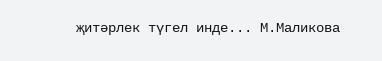җитәрлек түгел инде... М.Маликова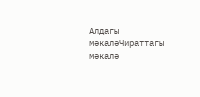Алдагы мәкаләЧираттагы мәкалә